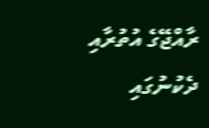ރާއްޖޭގެ އުތުރާއި ދެކުނުގައި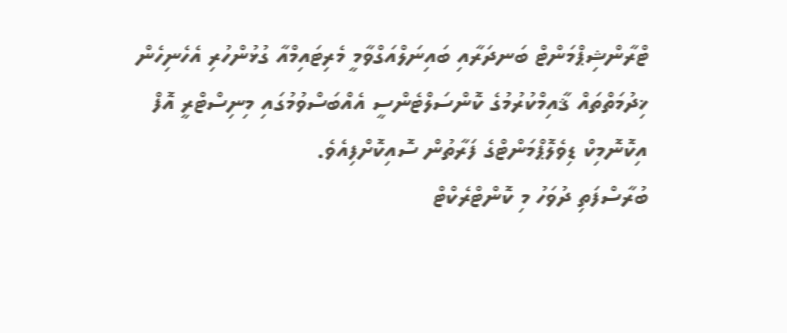ޓްރާންޝިޕްމަންޓް ބަނދަރާއި ބައިނަލްއަގްވާމީ މެރިޓައިމްއާ ގުޅުންހުރި އެހެނިހެން ޚިދުމަތްތައް ޤާއިމްކުރުމުގެ ކޮންސަލްޓެންސީ އެއްބަސްވުމުގައި މިނިސްޓްރީ އޮފް އިކޮނޮމިކް ޑިވެލޮޕްމަންޓްގެ ފަރާތުން ސޮއިކޮށްފިއެވެ.
ބުރާސްފަތި ދުވަހު މި ކޮންޓްރެކްޓް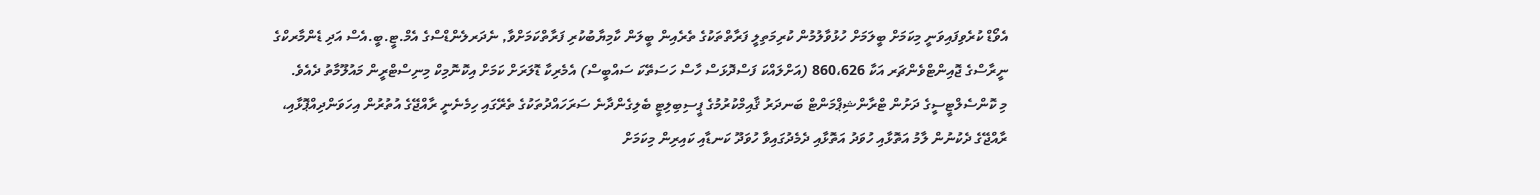އެވޯޑް ކުރެވިފައިވަނީ މިކަމަށް ބީލަމަށް ހުޅުވާލުމުން ކުރިމަތިލީ ފަރާތްތަކުގެ ތެރެއިން ބީލަން ކާމިޔާބުކުރި ފަރާތްކަމަށްވާ, ނެދަރލެންޑްސްގެ އެމް.ޓީ.ބީ.އެސް އަދި ޑެންމާރކްގެ ނީރާސްގެ ޖޮއިންޓްވެންޗަރ އަކާ 860،626 (އަށްލައްކަ ފަސްދޮޅަސް ހާސް ހަސަތޭކަ ސައްބީސް) އެމެރިކާ ޑޮލަރަށް ކަމަށް އިކޮނޮމިކް މިނިސްޓްރީން މައުލޫމާތު ދެއެވެ.
މި ކޮންސެލްޓީސީގެ ދަށުން ޓްރާންޝިޕްމަންޓް ބަނދަރު ޤާއިމްކުރުމުގެ ޕީސިބިލިޓީ ބެލިގެންދާނެ ސަރަހައްދުތަކުގެ ތެރޭގައި ހިމެނެނީ ރާއްޖޭގެ އުތުރުން އިހަވަންދިއްޕޮޅާއި، ރާއްޖޭގެ ދެކުނުން ލާމު އަތޮޅާއި ހުވަދު އަތޮޅާއި ދެމެދުގައިވާ ހުވަދޫ ކަނޑާއި ކައިރިން މިކަމަށް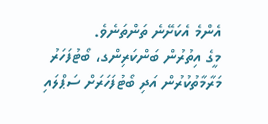އެންމެ އެކަށޭނެ ތަންތަނެވެ.
މީގެ އިތުރުން ބަންކަރިންގ، ބޯޓުފަހަރު މަރާމާތުކުރުން އަދި ބޯޓުފަހަރަށް ސަޕްލައި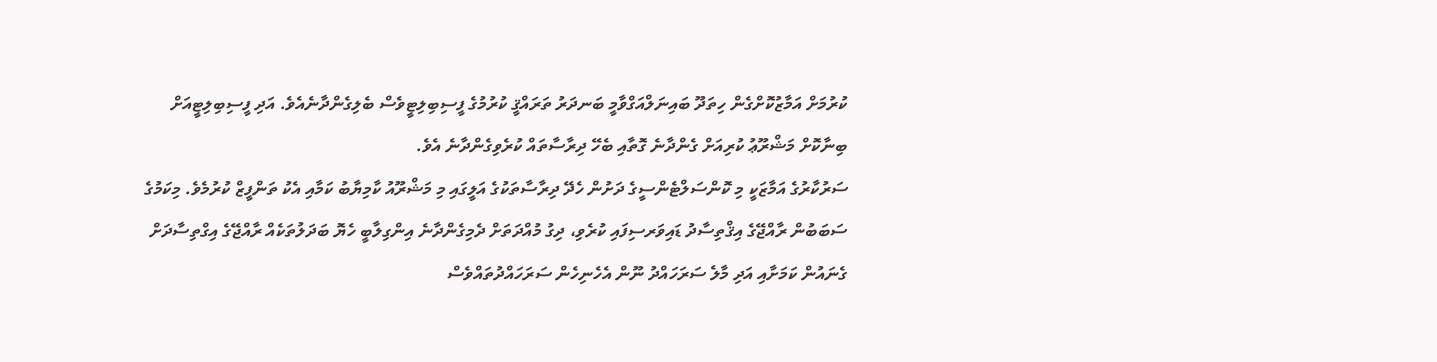ކުރުމަށް އަމާޒުކޮށްގެން ހިތަދޫ ބައިނަލްއަގްވާމީ ބަނދަރު ތަރައްޤީ ކުރުމުގެ ފީސިބިލިޓީވެސް ބެލިގެންދާނެއެވެ. އަދި ފީސިބިލިޓީއަށް ބިނާކޮށް މަޝްރޫޢު ކުރިއަށް ގެންދާނެ ގޮތާއި ބެހޭ ދިރާސާތައް ކުރެވިގެންދާނެ އެވެ.
ސަރުކާރުގެ އަމާޒަކީ މި ކޮންސަލްޓެންސީގެ ދަށުން ހެދޭ ދިރާސާތަކުގެ އަލީގައި މި މަޝްރޫއު ކާމިޔާބު ކަމާއި އެކު ތަންފީޒް ކުރުމެވެ. މިކަމުގެ ސަބަބުން ރާއްޖޭގެ އިޤްތިސާދު ޑައިވަރސިފައި ކުރެވި، ދިގު މުއްދަތަށް ދެމިގެންދާނެ އިންގިލާބީ ހެޔޮ ބަދަލުތަކެއް ރާއްޖޭގެ އިގްތިސާދަށް ގެނައުން ކަމަށާއި އަދި މާލެ ސަރަހައްދު ނޫން އެހެނިހެން ސަރަހައްދުތައްވެސް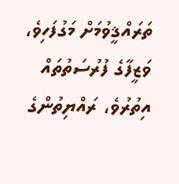ތަރައްޤީވުމަށް މަގުފަހިވެ، ވަޒީފާގެ ފުރުސަތުތައް އިތުރުވެ، ރައްޔިތުންގެ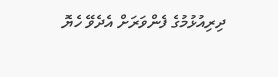ދިރިއުޅުމުގެ ފެންވަރަށް އެދެވޭ ހެޔޮ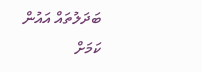ބަދަލުތައް އައުން ކަމަށް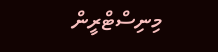މިނިސްޓްރީން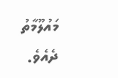މައުލޫމާތު ދެއެވެ.